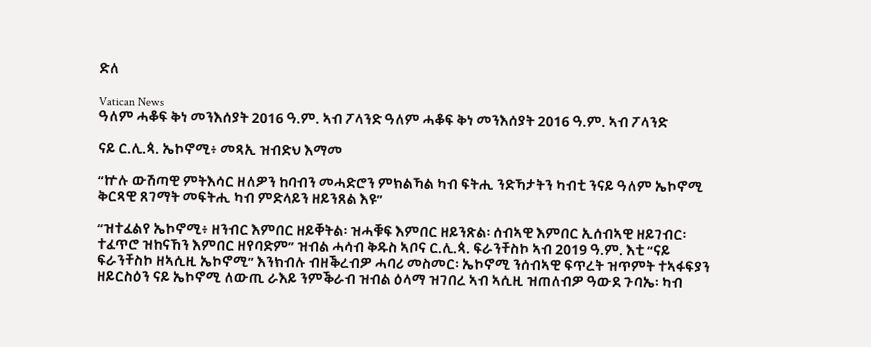ድለ

Vatican News
ዓለም ሓቆፍ ቅነ መንእሰያት 2016 ዓ.ም. ኣብ ፖላንድ ዓለም ሓቆፍ ቅነ መንእሰያት 2016 ዓ.ም. ኣብ ፖላንድ

ናይ ር.ሊ.ጳ. ኤኮኖሚ፥ መጻኢ ዝብድህ እማመ

“ኵሉ ውሽጣዊ ምትእሳር ዘለዎን ከባብን መሓድሮን ምክልኻል ካብ ፍትሒ ንድኻታትን ካብቲ ንናይ ዓለም ኤኮኖሚ ቅርጻዊ ጸገማት መፍትሒ ካብ ምድላይን ዘይንጸል እዩ”

“ዝተፈልየ ኤኮኖሚ፥ ዘንብር እምበር ዘይቐትል፡ ዝሓቑፍ እምበር ዘይንጽል፡ ሰብኣዊ እምበር ኢሰብኣዊ ዘይገብር፡ ተፈጥሮ ዝከናኸን እምበር ዘየባድም” ዝብል ሓሳብ ቅዱስ ኣቦና ር.ሊ.ጳ. ፍራንቸስኮ ኣብ 2019 ዓ.ም. እቲ “ናይ ፍራንቸስኮ ዘኣሲዚ ኤኮኖሚ” እንክብሉ ብዘቕረብዎ ሓባሪ መስመር፡ ኤኮኖሚ ንሰብኣዊ ፍጥረት ዝጥምት ተኣፋፍያን ዘይርስዕን ናይ ኤኮኖሚ ለውጢ ራእይ ንምቕራብ ዝብል ዕላማ ዝገበረ ኣብ ኣሲዚ ዝጠለብዎ ዓውደ ጉባኤ፡ ካብ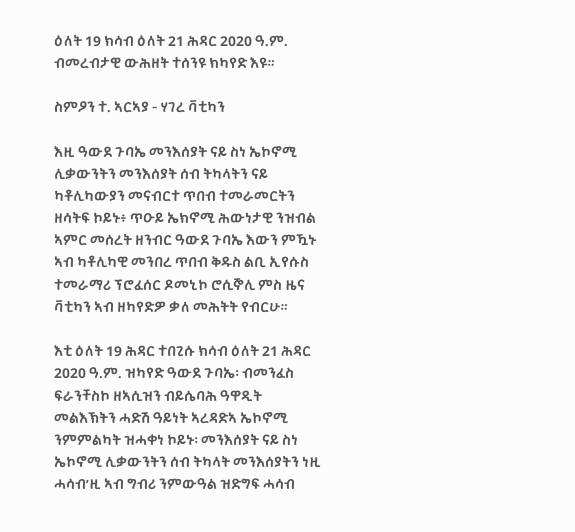ዕለት 19 ክሳብ ዕለት 21 ሕዳር 2020 ዓ.ም. ብመረብታዊ ውሕዘት ተሰንዩ ክካየድ እዩ።

ስምዖን ተ. ኣርኣያ - ሃገረ ቫቲካን

እዚ ዓውደ ጉባኤ መንእሰያት ናይ ስነ ኤኮኖሚ ሊቃውንትን መንእሰያት ሰብ ትካላትን ናይ ካቶሊካውያን መናብርተ ጥበብ ተመራመርትን ዘሳትፍ ኮይኑ፥ ጥዑይ ኤክኖሚ ሕውነታዊ ንዝብል ኣምር መሰረት ዘንብር ዓውደ ጉባኤ እውን ምዃኑ ኣብ ካቶሊካዊ መንበረ ጥበብ ቅዱስ ልቢ ኢየሱስ ተመራማሪ ፕሮፈሰር ዶመኒኮ ሮሲኞሊ ምስ ዜና ቫቲካን ኣብ ዘካየድዎ ቃለ መሕትት የብርሁ።

እቲ ዕለት 19 ሕዳር ተበጊሱ ክሳብ ዕለት 21 ሕዳር 2020 ዓ.ም. ዝካየድ ዓውደ ጉባኤ፡ ብመንፈስ ፍራንቸስኮ ዘኣሲዝን ብይሴባሕ ዓዋዲት መልእኽትን ሓድሽ ዓይነት ኣረዳድኣ ኤኮኖሚ ንምምልካት ዝሓቀነ ኮይኑ፡ መንእሰያት ናይ ስነ ኤኮኖሚ ሊቃውንትን ሰብ ትካላት መንእሰያትን ነዚ ሓሳብ’ዚ ኣብ ግብሪ ንምውዓል ዝድግፍ ሓሳብ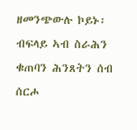ዘመንጭውሉ ኮይኑ፡ ብፍላይ ኣብ ስራሕን ቁጠባን ሕንጸትን ሰብ ሰርሖ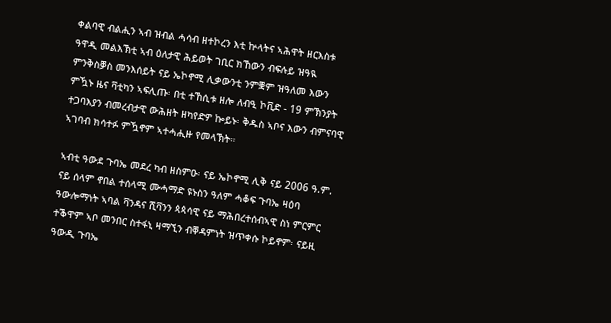ቀልባዊ ብልሒን ኣብ ዝብል ሓሳብ ዘተኮረን እቲ ኵላትና ኣሕዋት ዘርእስቱ ዓዋዲ መልእኽቲ ኣብ ዕለታዊ ሕይወት ገቢር ክኸውን ብፍሉይ ዝዓዪ ምንቅስቓስ መንእሰይት ናይ ኤኮኖሚ ሊቃውንቲ ንምቛም ዝዓለመ እውን ምዃኑ ዜና ቫቲካን ኣፍሊጡ፡ በቲ ተኸሲቱ ዘሎ ለብዒ ኮቪድ - 19 ምኽንያት ተጋባእያን ብመረብታዊ ውሕዘት ዘካየድዎ ኰይኑ፡ ቅዱስ ኣቦና እውን ብምናባዊ ኣገባብ ክሳተፉ ምዃኖም ኣተሓሒዙ የመላኽት።

ኣብቲ ዓውደ ጉባኤ መደረ ካብ ዘስምዑ፡ ናይ ኤኮኖሚ ሊቅ ናይ 2006 ዓ.ም. ናይ ሰላም ኖበል ተሰላሚ ሙሓማድ ዩኑስን ዓለም ሓቆፍ ጉባኤ ዛዕባ ዓውሎማነት ኣባል ቫንዳና ሺቫንን ጳጳሳዊ ናይ ማሕበረተሰብኣዊ ስነ ምርምር ተቕዋም ኣቦ መንበር ስተፋኒ ዛማኚን ብቐዳምነት ዝጥቀሱ ኮይኖም፡ ናይዚ ዓውዲ ጉባኤ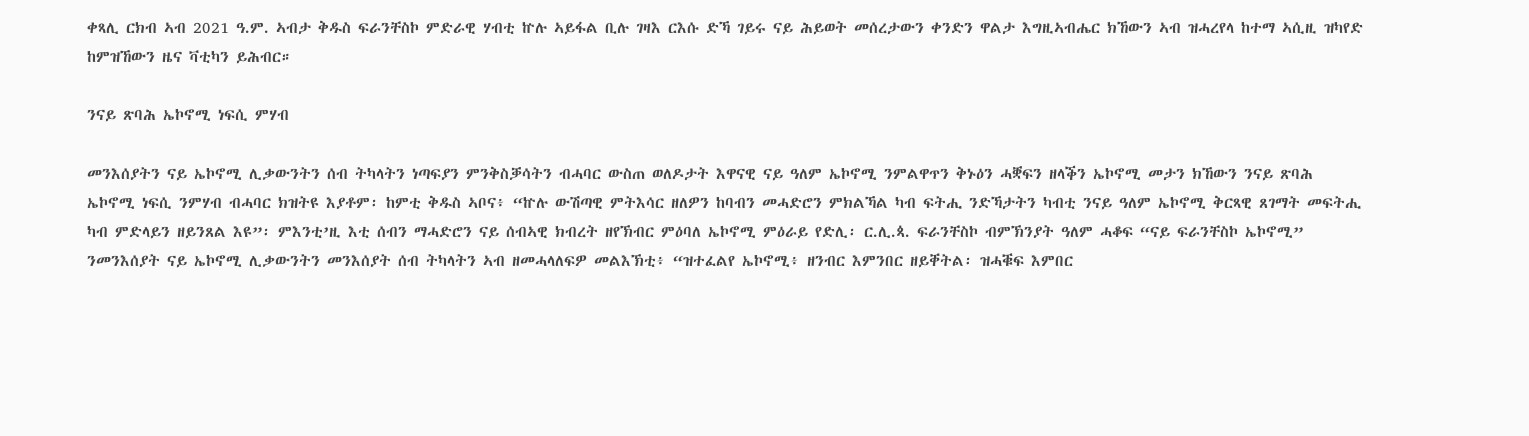ቀጻሊ ርክብ ኣብ 2021 ዓ.ም. ኣብታ ቅዱስ ፍራንቸስኮ ምድራዊ ሃብቲ ኵሉ ኣይፋል ቢሉ ገዛእ ርእሱ ድኻ ገይሩ ናይ ሕይወት መሰረታውን ቀንድን ዋልታ እግዚኣብሔር ክኸውን ኣብ ዝሓረየላ ከተማ ኣሲዚ ዝካየድ ከምዝኸውን ዜና ቫቲካን ይሕብር።

ንናይ ጽባሕ ኤኮኖሚ ነፍሲ ምሃብ

መንእሰያትን ናይ ኤኮኖሚ ሊቃውንትን ሰብ ትካላትን ነጣፍያን ምንቅስቓሳትን ብሓባር ውስጠ ወለዶታት እዋናዊ ናይ ዓለም ኤኮኖሚ ንምልዋጥን ቅኑዕን ሓቛፍን ዘላቕን ኤኮኖሚ መታን ክኸውን ንናይ ጽባሕ ኤኮኖሚ ነፍሲ ንምሃብ ብሓባር ክዝትዩ እያቶም፡ ከምቲ ቅዱስ ኣቦና፥ “ኵሉ ውሽጣዊ ምትእሳር ዘለዎን ከባብን መሓድሮን ምክልኻል ካብ ፍትሒ ንድኻታትን ካብቲ ንናይ ዓለም ኤኮኖሚ ቅርጻዊ ጸገማት መፍትሒ ካብ ምድላይን ዘይንጸል እዩ”፡ ምእንቲ’ዚ እቲ ሰብን ማሓድሮን ናይ ሰብኣዊ ክብረት ዘየኽብር ምዕባለ ኤኮኖሚ ምዕራይ የድሊ፡ ር.ሊ.ጳ. ፍራንቸስኮ ብምኽንያት ዓለም ሓቆፍ “ናይ ፍራንቸስኮ ኤኮኖሚ” ንመንእሰያት ናይ ኤኮኖሚ ሊቃውንትን መንእሰያት ሰብ ትካላትን ኣብ ዘመሓላለፍዎ መልእኽቲ፥ “ዝተፈልየ ኤኮኖሚ፥ ዘንብር እምንበር ዘይቐትል፡ ዝሓቑፍ እምበር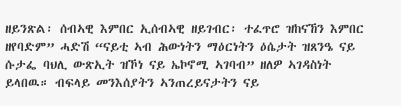ዘይንጽል፡ ሰብኣዊ እምበር ኢሰብኣዊ ዘይገብር፡ ተፈጥሮ ዝከናኸን እምበር ዘየባድም” ሓድሽ “ናይቲ ኣብ ሕውነትን ማዕርነትን ዕሴታት ዝጸንዔ ናይ ሱታፌ ባህሊ ውጽኢት ዝኾነ ናይ ኤኮኖሚ ኣገባብ” ዘለዎ ኣገዳስነት ይላበዉ። ብፍላይ መንእሰያትን ኣንጠረይናታትን ናይ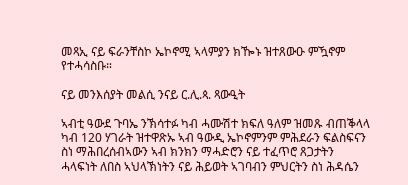መጻኢ ናይ ፍራንቸስኮ ኤኮኖሚ ኣላምያን ክዀኑ ዝተጸውዑ ምዃኖም የተሓሳስቡ።

ናይ መንእሰያት መልሲ ንናይ ር.ሊ.ጳ. ጻውዒት

ኣብቲ ዓውደ ጉባኤ ንኽሳተፉ ካብ ሓሙሽተ ክፍለ ዓለም ዝመጹ ብጠቕላላ ካብ 120 ሃገራት ዝተዋጽኡ ኣብ ዓውዲ ኤኮኖምንም ምሕደራን ፍልስፍናን ስነ ማሕበረሰብኣውን ኣብ ክንክን ማሓድሮን ናይ ተፈጥሮ ጸጋታትን ሓላፍነት ለበስ ኣህላኽነትን ናይ ሕይወት ኣገባብን ምህርትን ስነ ሕዳሴን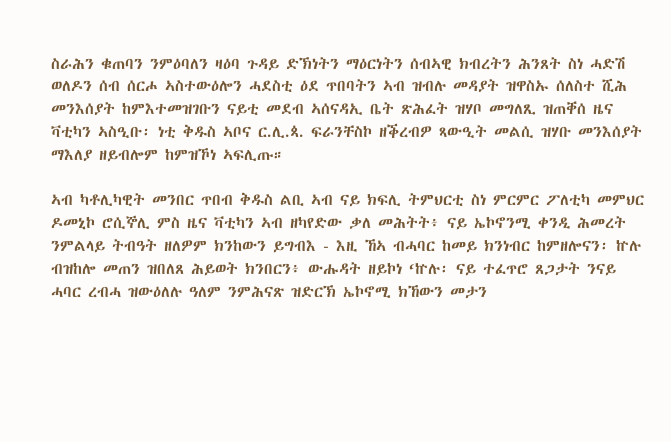ስራሕን ቁጠባን ንምዕባለን ዛዕባ ጉዳይ ድኽነትን ማዕርነትን ሰብኣዊ ክብረትን ሕንጸት ስነ ሓድሽ ወለዶን ሰብ ሰርሖ ኣስተውዕሎን ሓደስቲ ዕደ ጥበባትን ኣብ ዝብሉ መዳያት ዝዋስኡ ሰለስተ ሺሕ መንእሰያት ከምእተመዝገቡን ናይቲ መደብ ኣሰናዳኢ ቤት ጽሕፈት ዝሃቦ መግለጺ ዝጠቐሰ ዜና ቫቲካን ኣስዒቡ፡ ነቲ ቅዱስ ኣቦና ር.ሊ.ጳ. ፍራንቸስኮ ዘቕረብዎ ጻውዒት መልሲ ዝሃቡ መንእሰያት ማእለያ ዘይብሎም ከምዝኾነ ኣፍሊጡ።

ኣብ ካቶሊካዊት መንበር ጥበብ ቅዱስ ልቢ ኣብ ናይ ክፍሊ ትምህርቲ ስነ ምርምር ፖለቲካ መምህር ዶመኒኮ ሮሲኞሊ ምስ ዜና ቫቲካን ኣብ ዘካየድው ቃለ መሕትት፥ ናይ ኤኮኖንሚ ቀንዲ ሕመረት ንምልላይ ትብዓት ዘለዎም ክንከውን ይግብእ - እዚ ኸኣ ብሓባር ከመይ ክንነብር ከምዘሎናን፡ ኵሉ ብዝከሎ መጠን ዝበለጸ ሕይወት ክንበርን፥ ውሑዳት ዘይኮነ ‘ኵሉ፡ ናይ ተፈጥሮ ጸጋታት ንናይ ሓባር ረብሓ ዝውዕለሉ ዓለም ንምሕናጽ ዝድርኽ ኤኮኖሚ ክኸውን መታን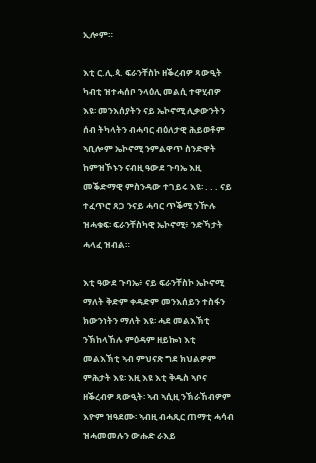ኢሎም።

እቲ ር.ሊ.ጳ. ፍራንቸስኮ ዘቕረብዎ ጻውዒት ካብቲ ዝተሓሰቦ ንላዕሊ መልሲ ተዋሂብዎ እዩ፡ መንእሰያትን ናይ ኤኮኖሚ ሊቃውንትን ሰብ ትካላትን ብሓባር ብዕለታዊ ሕይወቶም ኣቢሎም ኤኮኖሚ ንምልዋጥ ስንድዋት ከምዝኾኑን ናብዚ ዓውደ ጉባኤ እዚ መቕድማዊ ምስንዳው ተገይሩ እዩ፡ . . . ናይ ተፈጥሮ ጸጋ ንናይ ሓባር ጥቕሚ ንዅሉ ዝሓቁፍ፡ ፍራንቸስካዊ ኤኮኖሚ፥ ንድኻታት ሓላፈ ዝብል።

እቲ ዓውደ ጉባኤ፥ ናይ ፍራንቸስኮ ኤኮኖሚ ማለት ቅድም ቀዳድም መንእሰይን ተስፋን ክውንነትን ማለት እዩ፡ ሓደ መልእኽቲ ንኽከላኸሉ ምዕዳም ዘይኰነ እቲ መልእኽቲ ኣብ ምህናጽ ግደ ክህልዎም ምሕታት እዩ፡ እዚ እዩ እቲ ቅዱስ ኣቦና ዘቕረብዎ ጻውዒት፡ ኣብ ኣሲዚ ንኽራኸብዎም እዮም ዝዓደሙ፡ ኣብዚ ብሓጺር ጠማቲ ሓሳብ ዝሓመመሉን ውሑድ ራእይ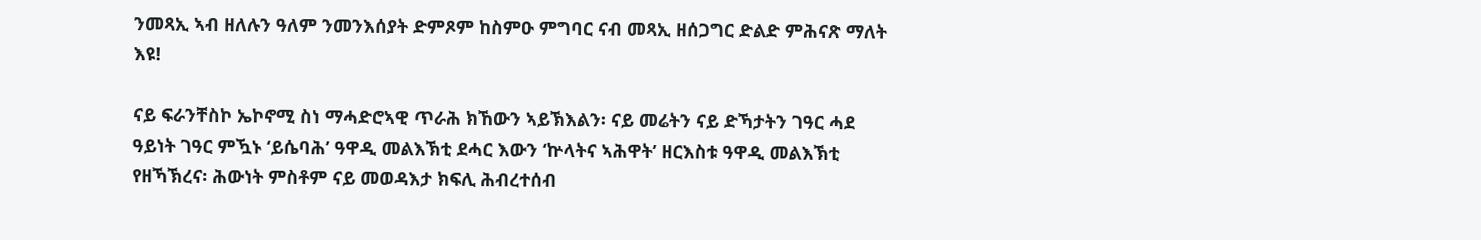ንመጻኢ ኣብ ዘለሉን ዓለም ንመንእሰያት ድምጾም ከስምዑ ምግባር ናብ መጻኢ ዘሰጋግር ድልድ ምሕናጽ ማለት እዩ!

ናይ ፍራንቸስኮ ኤኮኖሚ ስነ ማሓድሮኣዊ ጥራሕ ክኸውን ኣይኽእልን፡ ናይ መሬትን ናይ ድኻታትን ገዓር ሓደ ዓይነት ገዓር ምዃኑ ‘ይሴባሕ’ ዓዋዲ መልእኽቲ ደሓር እውን ‘ኵላትና ኣሕዋት’ ዘርእስቱ ዓዋዲ መልእኽቲ የዘኻኽረና፡ ሕውነት ምስቶም ናይ መወዳእታ ክፍሊ ሕብረተሰብ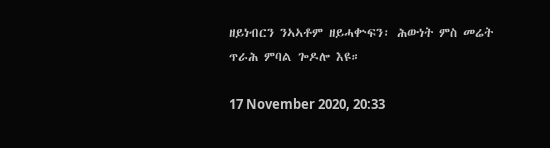ዘይነብርን ንኣኣቶም ዘይሓቍፍን፡ ሕውነት ምስ መሬት ጥራሕ ምባል ጐዶሎ እዩ።

17 November 2020, 20:33